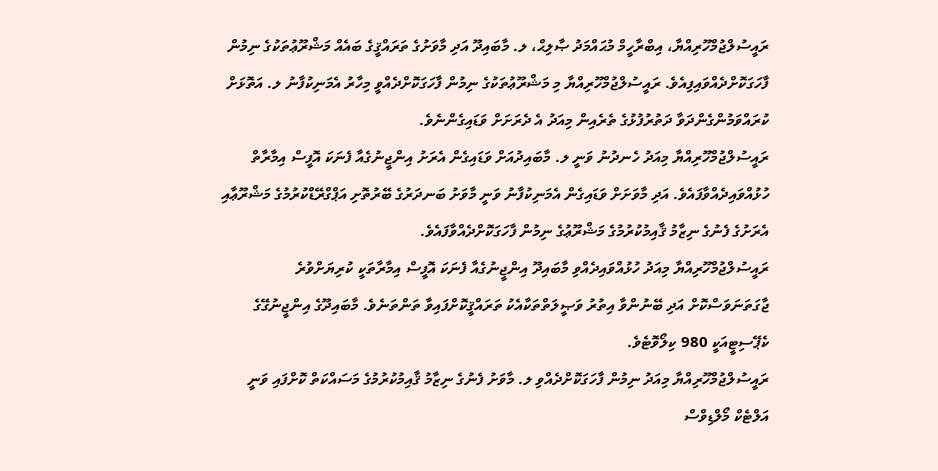ރައީސުލްޖުމްހޫރިއްޔާ، އިބްރާހީމް މުޙައްމަދު ޞާލިޙް، ލ. މާބައިދޫ އަދި މާވަށުގެ ތަރައްޤީގެ ބައެއް މަޝްރޫޢުތަކުގެ ނިމުން ފާހަގަކޮށްދެއްވައިފިއެވެ. ރައީސުލްޖުމްހޫރިއްޔާ މި މަޝްރޫޢުތަކުގެ ނިމުން ފާހަގަކޮށްދެއްވީ މިހާރު އެމަނިކުފާނު ލ. އަތޮޅަށް ކުރައްވަމުންގެންދަވާ ދަތުރުފުޅުގެ ތެރެއިން މިއަދު އެ ދެރަށަށް ވަޑައިގެންނެވެ.
ރައީސުލްޖުމްހޫރިއްޔާ މިއަދު ހެނދުނު ވަނީ ލ. މާބައިދުއަށް ވަޑައިގެން އެރަށު އިންޖީނުގެއާ ފެނަކަ އޮފީސް އިމާރާތް ހުޅުއްވައިދެއްވާފައެވެ. އަދި މާވަށަށް ވަޑައިގެން އެމަނިކުފާނު ވަނީ މާވަށު ބަނދަރުގެ ބޭރުތޮށި އަޕްގްރޭޑްކުރުމުގެ މަޝްރޫޢާއި އެރަށުގެ ފެނުގެ ނިޒާމު ޤާއިމުކުރުމުގެ މަޝްރޫޢުގެ ނިމުން ފާހަގަކޮށްދެއްވާފައެވެ.
ރައީސުލްޖުމްހޫރިއްޔާ މިއަދު ހުޅުއްވައިދެއްވި މާބައިދޫ އިންޖީނުގެއާ ފެނަކަ އޮފީސް އިމާރާތަކީ ކުރިޔަށްވުރެ ޖާގަތަނަވަސްކޮށް އަދި ބޭނުންވާ އިތުރު ވަޞީލަތްތަކާއެކު ތަރައްޤީކޮށްފައިވާ ތަންތަނެވެ. މާބައިދޫގެ އިންޖީނުގޭގެ ކެޕޭސިޓީއަކީ 980 ކިލޯވޮޓެވެ.
ރައީސުލްޖުމްހޫރިއްޔާ މިއަދު ނިމުން ފާހަގަކޮށްދެއްވި ލ. މާވަށު ފެނުގެ ނިޒާމު ޤާއިމުކުރުމުގެ މަސައްކަތް ކޮށްފައި ވަނީ އަލްޓެކް މޯލްޑިވްސް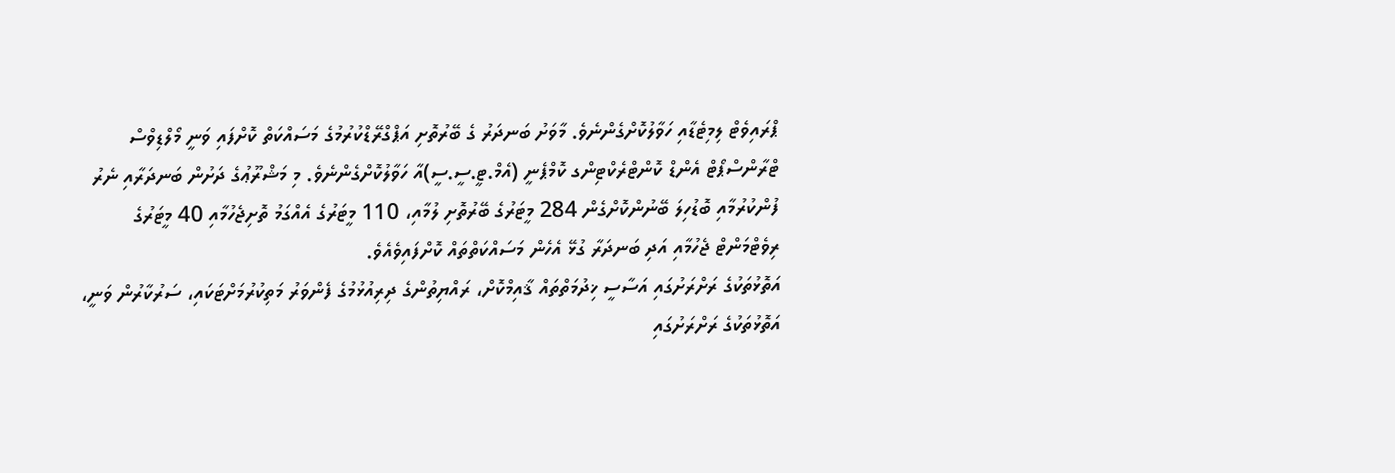ޕްރައިވެޓް ލިމިޓެޑާއި ހަވާލުކޮށްގެންނެވެ. މާވަށު ބަނދަރު ގެ ބޭރުތޮށި އަޕްގްރޭޑްކުރުމުގެ މަސައްކަތް ކޮށްފައި ވަނީ މޯލްޑިވްސް ޓްރާންސްޕޯޓް އެންޑް ކޮންޓްރެކްޓިންގ ކޮމްޕެނީ (އެމް.ޓީ.ސީ.ސީ)އާ ހަވާލުކޮށްގެންނެވެ. މި މަޝްރޫޢުގެ ދަށުން ބަނދަރާއި ނެރު ފުންކުރުމާއި ބޮޑުހިލަ ބޭނުންކޮށްގެން 284 މީޓަރުގެ ބޭރުތޮށި ލުމާއި، 110 މީޓަރުގެ އެއްގަމު ތޮށިޖެހުމާއި 40 މީޓަރުގެ ރިވެޓްމަންޓް ޖެހުމާއި އަދި ބަނދަރާ ގުޅޭ އެހެން މަސައްކަތްތައް ކޮށްފައިވެއެވެ.
އަތޮޅުތަކުގެ ރަށްރަށުގައި އަސާސީ ޚިދުމަތްތައް ޤާއިމްކޮށް، ރައްޔިތުންގެ ދިރިއުޅުމުގެ ފެންވަރު މަތިކުރުމަށްޓަކައި، ސަރުކާރުން ވަނީ، އަތޮޅުތަކުގެ ރަށްރަށުގައި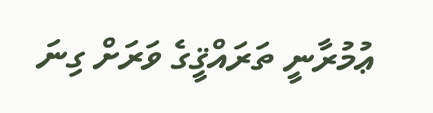ޢުމުރާނީ ތަރައްޤީގެ ވަރަށް ގިނަ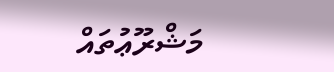މަޝްރޫޢުތައް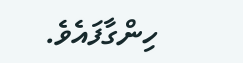ހިންގާފައެވެ.